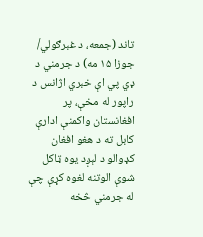تاند (جمعه، د غبرګولي/ جوزا ۱۵ مه) د جرمني د ډي پي اې خبري اژانس د راپور له مخې، پر افغانستان واکمنې ادارې کابل ته د هغو افغان کډوالو د لېږد یوه ټاکل شوې الوتنه لغوه کړې چې له جرمني څخه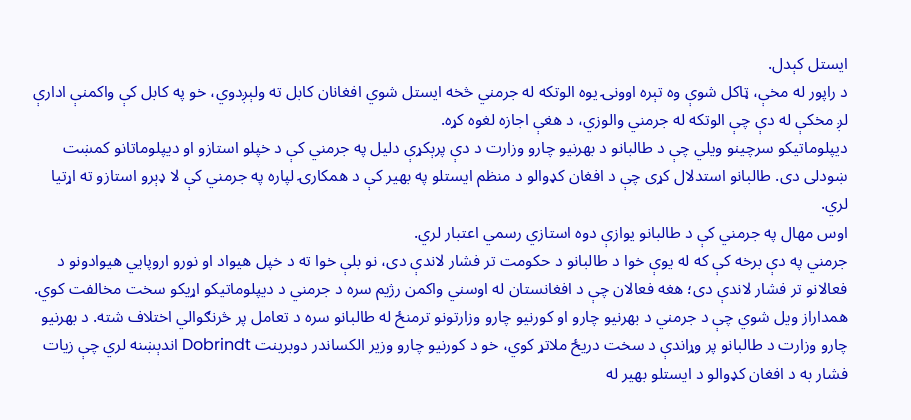ایستل کېدل.
د راپور له مخې، ټاکل شوې وه تېره اوونۍ یوه الوتکه له جرمني څخه ایستل شوي افغانان کابل ته ولېږدوي، خو په کابل کې واکمنې ادارې لږ مخکې له دې چې الوتکه له جرمني والوزي، د هغې اجازه لغوه کړه.
دیپلوماتیکو سرچینو ویلي چې د طالبانو د بهرنیو چارو وزارت د دې پرېکړې دلیل په جرمني کې د خپلو استازو او دیپلوماتانو کمښت ښودلی دی. طالبانو استدلال کړی چې د افغان کډوالو د منظم ایستلو په بهیر کې د همکارۍ لپاره په جرمني کې لا ډېرو استازو ته اړتیا لري.
اوس مهال په جرمني کې د طالبانو یوازې دوه استازي رسمي اعتبار لري.
جرمني په دې برخه کې که له یوې خوا د طالبانو د حکومت تر فشار لاندې دی، نو بلې خوا ته د خپل هیواد او نورو اروپايي هیوادونو د فعالانو تر فشار لاندې دی؛ هغه فعالان چې د افغانستان له اوسني واکمن رژیم سره د جرمني د دیپلوماتیکو اړیکو سخت مخالفت کوي.
همداراز ویل شوي چې د جرمني د بهرنیو چارو او کورنیو چارو وزارتونو ترمنځ له طالبانو سره د تعامل پر څرنګوالي اختلاف شته. د بهرنیو چارو وزارت د طالبانو پر وړاندې د سخت دریځ ملاتړ کوي، خو د کورنیو چارو وزیر الکساندر دوبرینت Dobrindt اندېښنه لري چې زیات فشار به د افغان کډوالو د ایستلو بهیر له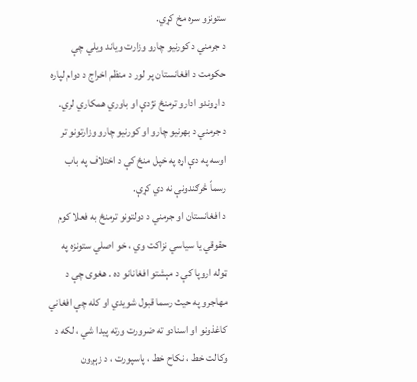ستونزو سره مخ کړي.
د جرمني د کورنیو چارو وزارت ویاند ویلي چې حکومت د افغانستان پر لور د منظم اخراج د دوام لپاره د اړوندو ادارو ترمنځ نژدې او باوري همکاري لري.
د جرمني د بهرنیو چارو او کورنیو چارو وزارتونو تر اوسه په دې اړه په خپل منځ کې د اختلاف په باب رسماً څرګندونې نه دي کړې.
د افغانستان او جرمني د دولتونو ترمنځ به فعلا کوم حقوقي یا سیاسي نزاکت وي ، خو اصلي ستونزه په ټوله اروپا کې د مېشتو افغانانو ده . هغوی چې د مهاجرو په حیث رسما قبول شویدي او کله چې افغاني کاغذونو او اسنادو ته ضرورت ورته پیدا شي ، لکه د وکالت خط ، نکاح خط ، پاسپورت ، د زېږون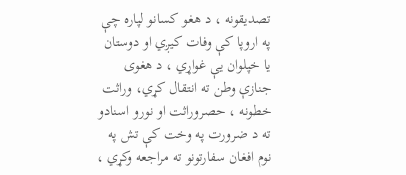تصدیقونه ، د هغو کسانو لپاره چې په اروپا کې وفات کیږي او دوستان یا خپلوان یې غواړي ، د هغوی جنازې وطن ته انتقال کړي، وراثت خطونه ، حصروراثت او نورو اسنادو ته د ضرورت په وخت کې تش په نوم افغان سفارتونو ته مراجعه وکړي ،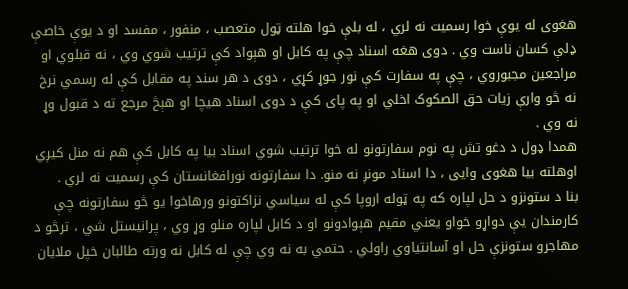هغوی له یوې خوا رسمیت نه لري ، له بلې خوا هلته ټول متعصب ، منفور ، مفسد او د یوې خاصې ډلې کسان ناست وي . دوی هغه اسناد چې په کابل او هېواد کې ترتیب شوي وي ، نه قبلوي او مراجعین مجبوروي ، چې په سفارت کې نور جوړ کړي ، دوی د هر سند په مقابل کې له رسمي نرخ نه څو وارې زیات حق الصکوک اخلي او په پای کې د دوی اسناد هیچا او هېڅ مرجع ته د قبول وړ نه وي .
همدا ډول د دغو تش په نوم سفارتونو له خوا ترتیب شوي اسناد بیا په کابل کې هم نه منل کیږي اوهلته بیا هغوی وایی ، دا اسناد مونږ نه منو. دا سفارتونه نورافغانستان کې رسمیت نه لري .
بنا د ستونزو د حل لپاره که په ټوله اروپا کې له سیاسي نزاکتونو ورهاخوا یو څو سفارتونه چې کارمندان یې دواړو خواو یعني مقیم هېوادونو او د کابل لپاره منلو وړ وي ، پرانیستل شي ، ترڅو د مهاجرو ستونزې حل او آسانتیاوي راولي . حتمي به نه وي چې له کابل نه ورته طالبان خپل ملایان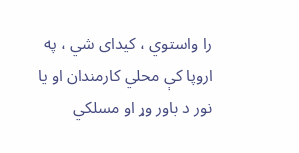را واستوي ، کیدای شي ، په اروپا کې محلي کارمندان او یا نور د باور وړ او مسلکي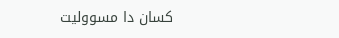کسان دا مسوولیت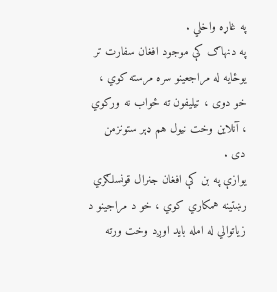په غاړه واخلي .
په دنهاګ کې موجود افغان سفارت تر یوځایه له مراجعینو سره مرسته کوي ، خو دوی ، تیلیفون ته ځواب نه ورکوي ، آنلاین وخت نیول هم ډېر ستونزمن دی .
یوازې په بن کې افغان جنرال قونسلګري رښتینه همکاري کوي ، خو د مراجینو د زیاتوالي له امله باید اوږد وخت ورته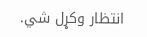انتظار وکړل شي.